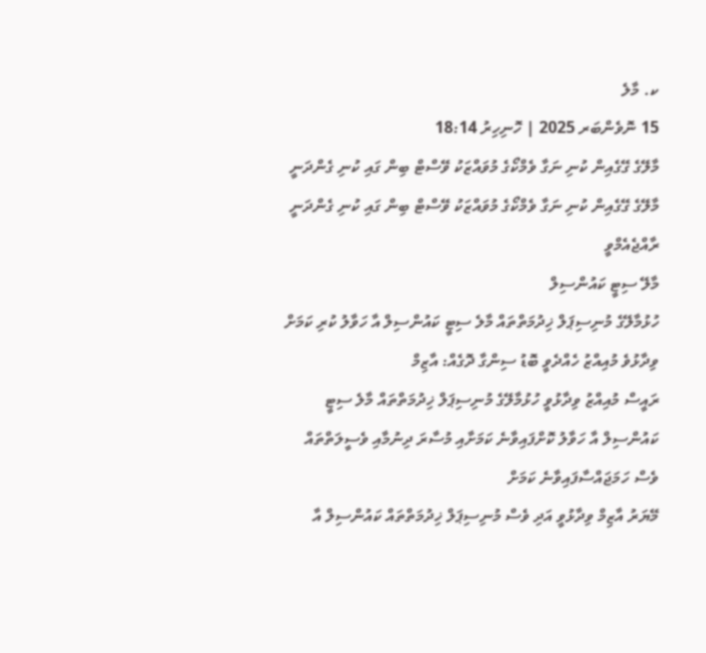ކ. މާލެ
15 ނޮވެންބަރ 2025 | ހޮނިހިރު 18:14
މާލޭގެ ގޭގެއިން ކުނި ނަގާ ވެމްކޯގެ މުވައްޒަކު ވޭސްޓް ބިން ގައި ކުނި ގެންދަނީ
މާލޭގެ ގޭގެއިން ކުނި ނަގާ ވެމްކޯގެ މުވައްޒަކު ވޭސްޓް ބިން ގައި ކުނި ގެންދަނީ
ރާއްޖެއެމްވީ
މާލޭ ސިޓީ ކައުންސިލް
ހުޅުމާލޭގެ މުނިސިޕަލް ޚިދުމަތްތައް މާލެ ސިޓީ ކައުންސިލް އާ ހަވާލު ކުރި ކަމަށް ވިދާޅުވެ މުއިއްޒު ހެއްދެވީ ބޮޑު ސިންގާ ދޮގެއް: އާޒިމް
ރައީސް މުއިއްޒު ވިދާޅުވީ ހުޅުމާލޭގެ މުނިސިޕަލް ޚިދުމަތްތައް މާލެ ސިޓީ ކައުންސިލް އާ ހަވާލު ކޮށްފައިވާނެ ކަމަށާއި މުސާރަ ދިނުމާއި ވެސީލަތްތައް ވެސް ހަމަޖައްސާފައިވާނެ ކަމަށް
މޭޔަރު އާޒިމް ވިދާޅުވީ އަދި ވެސް މުނިސިޕަލް ޚިދުމަތްތައް ކައުންސިލް އާ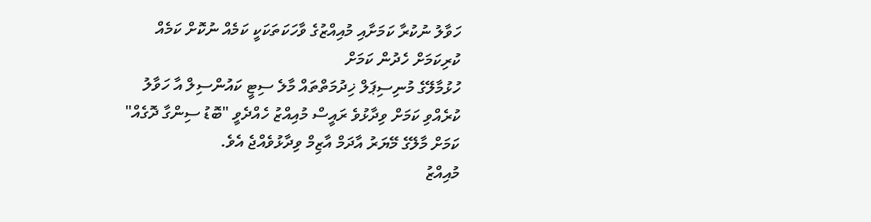ހަވާލު ނުކުރާ ކަމަށާއި މުއިއްޒުގެ ވާހަކަތަކަކީ ކަމެއް ނުކޮށް ކަމެއް ކުރިކަމަށް ހެދުން ކަމަށް
ހުޅުމާލޭގެ މުނިސިޕަލް ޚިދުމަތްތައް މާލެ ސިޓީ ކައުންސިލް އާ ހަވާލު ކުރެއްވި ކަމަށް ވިދާޅުވެ ރައީސް މުއިއްޒު ހެއްދެވީ "ބޮޑު ސިންގާ ދޮގެއް" ކަމަށް މާލޭގެ މޭޔަރު އާދަމް އާޒިމް ވިދާޅުވެއްޖެ އެވެ.
މުއިއްޒު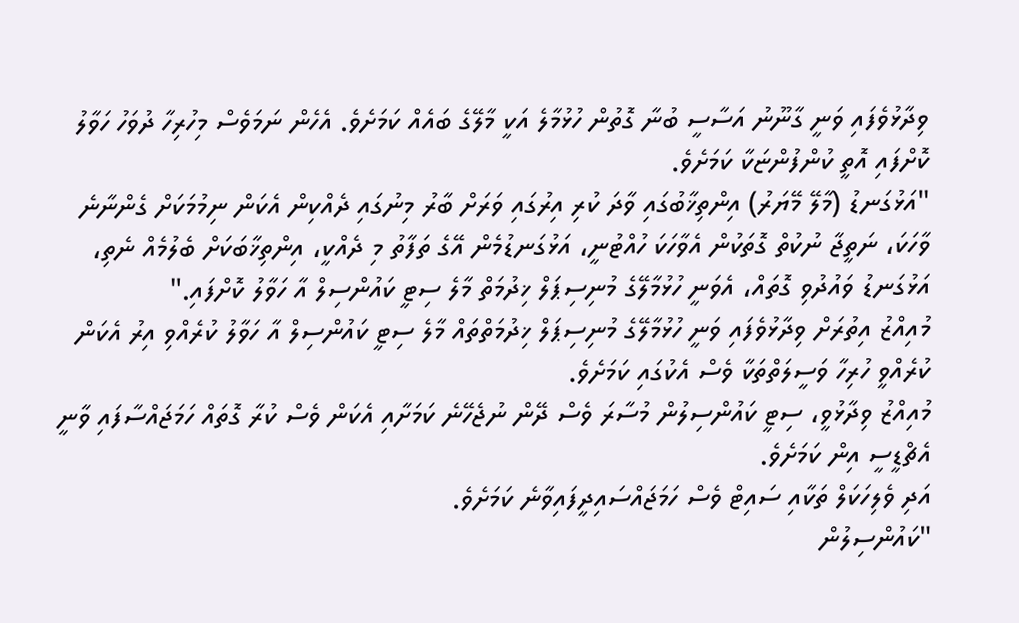ވިދާޅުވެފައި ވަނީ ގާނޫނު އަސާސީ ބުނާ ގޮތުން ހުޅުމާލެ އަކީ މާލޭގެ ބައެއް ކަމަށެވެ. އެހެން ނަމަވެސް މިހުރިހާ ދުވަހު ހަވާލު ކޮށްފައި އޮތީ ކުންފުންޏަކާ ކަމަށެވެ.
"އަޅުގަނޑު (މާލޭ މޭޔަރު) އިންތިޚާބުގައި ވާދަ ކުރި އިރުގައި ވަރަށް ބާރު މިނުގައި ދެއްކިން އެކަން ނިމުމަކަށް ގެންނާނެ ވާހަކަ، ނަތީޖާ ނުކުތް ގޮތަކުން އެވާހަކަ ހުއްޓުނީ، އަޅުގަނޑުމެން އޭގެ ތަފާތު މި ދެއްކީ، އިންތިޚާބަކަށް ބެލުމެއް ނެތި، އަޅުގަނޑު ވައުދުވި ގޮތައް، އެވަނީ ހުޅުމާލޭގެ މުނިސިޕަލް ޚިދުމަތް މާލެ ސިޓީ ކައުންސިލް އާ ހަވާލު ކޮށްފައި."
މުއިއްޒު އިތުރަށް ވިދާޅުވެފައި ވަނީ ހުޅުމާލޭގެ މުނިސިޕަލް ޚިދުމަތްތައް މާލެ ސިޓީ ކައުންސިލް އާ ހަވާލު ކުރެއްވި އިރު އެކަން ކުރެއްވީ ހުރިހާ ވަސީލަތްތަކާ ވެސް އެކުގައި ކަމަށެވެ.
މުއިއްޒު ވިދާޅުވީ، ސިޓީ ކައުންސިލުން މުސާރަ ވެސް ދޭން ނުޖެހޭނެ ކަމަށާއި އެކަން ވެސް ކުރާ ގޮތައް ހަމަޖައްސާފައި ވާނީ އެޗްޑީސީ އިން ކަމަށެވެ.
އަދި ވެލިހަކަލް ތަކާއި ސައިޓް ވެސް ހަމަޖައްސައިދީފައިވާނެ ކަމަށެވެ.
"ކައުންސިލުން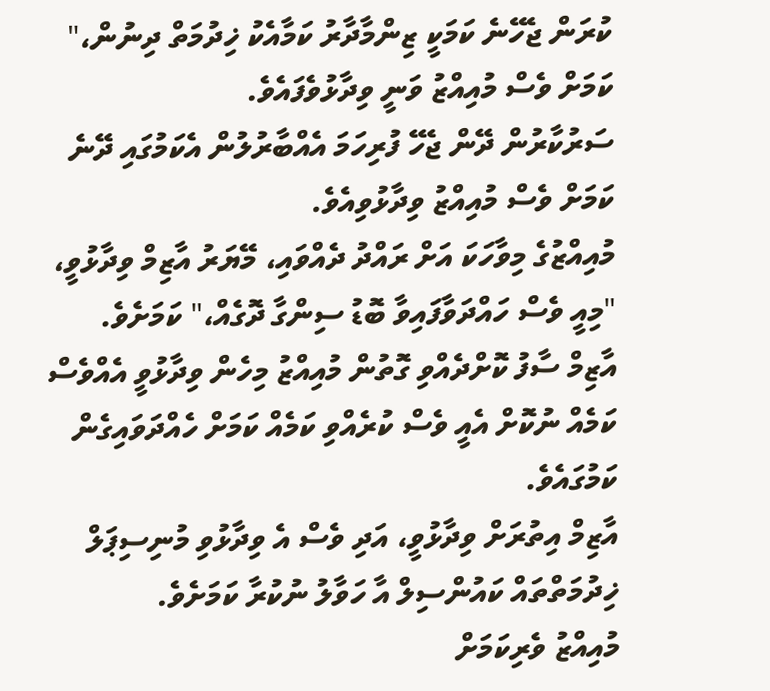ކުރަން ޖެހޭނެ ކަމަކީ ޒިންމާދާރު ކަމާއެކު ޚިދުމަތް ދިނުން،" ކަމަށް ވެސް މުއިއްޒު ވަނީ ވިދާޅުވެފައެވެ.
ސަރުކާރުން ދޭން ޖެހޭ ފުރިހަމަ އެއްބާރުލުން އެކަމުގައި ދޭނެ ކަމަށް ވެސް މުއިއްޒު ވިދާޅުވިއެވެ.
މުއިއްޒުގެ މިވާހަކަ އަށް ރައްދު ދެއްވައި، މޭޔަރު އާޒިމް ވިދާޅުވީ، "މިއީ ވެސް ހައްދަވާފައިވާ ބޮޑު ސިންގާ ދޮގެއް،" ކަމަށެވެ.
އާޒިމް ސާފު ކޮށްދެއްވި ގޮތުން މުއިއްޒު މިހެން ވިދާޅުވީ އެއްވެސް ކަމެއް ނުކޮށް އެއީ ވެސް ކުރެއްވި ކަމެއް ކަމަށް ހެއްދަވައިގެން ކަމުގައެވެ.
އާޒިމް އިތުރަށް ވިދާޅުވީ، އަދި ވެސް އެ ވިދާޅުވި މުނިސިޕަލް ޚިދުމަތްތައް ކައުންސިލް އާ ހަވާލު ނުކުރާ ކަމަށެވެ.
މުއިއްޒު ވެރިކަމަށް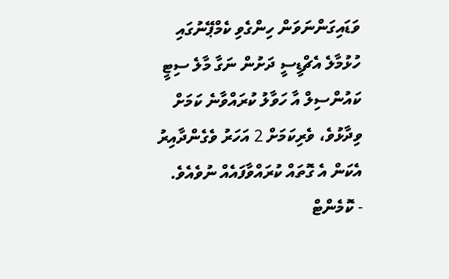ވަޑައިގަންނަވަން ހިންގެވި ކެމްޕޭނުގައި ހުޅުމާލެ އެޗްޑީސީ ދަށުން ނަގާ މާލެ ސިޓީ ކައުންސިލް އާ ހަވާލު ކުރައްވާނެ ކަމަށް ވިދާޅުވެ، ވެރިކަމަށް 2 އަހަރު ވެގެންދާއިރު އެކަން އެ ގޮތައް ކުރައްވާފައެއް ނުވެއެވެ.
- ކޮމެންޓް